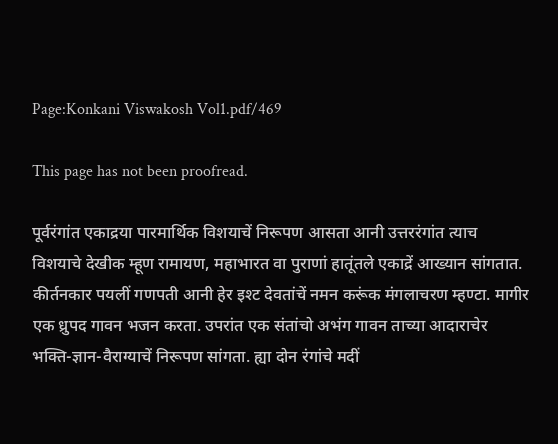Page:Konkani Viswakosh Vol1.pdf/469

This page has not been proofread.

पूर्वरंगांत एकाद्रया पारमार्थिक विशयाचें निरूपण आसता आनी उत्तररंगांत त्याच विशयाचे देखीक म्हूण रामायण, महाभारत वा पुराणां हातूंतले एकाद्रें आख्यान सांगतात. कीर्तनकार पयलीं गणपती आनी हेर इश्ट देवतांचें नमन करूंक मंगलाचरण म्हण्टा. मागीर एक ध्रुपद गावन भजन करता. उपरांत एक संतांचो अभंग गावन ताच्या आदाराचेर भक्ति-ज्ञान-वैराग्याचें निरूपण सांगता. ह्या दोन रंगांचे मदीं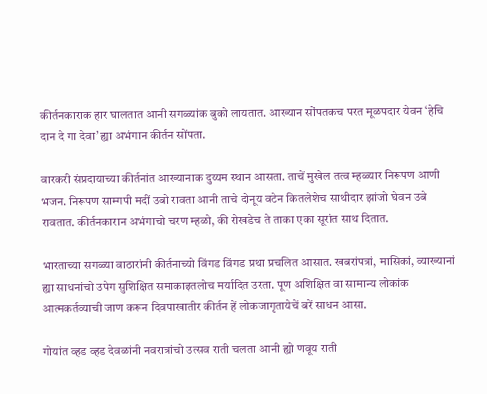कीर्तनकाराक हार घालतात आनी सगळ्यांक बुको लायतात. आख्यान सोंपतकच परत मूळपदार येवन ‘हेचि दान दे गा देवा’ ह्या अभंगान कीर्तन सोंपता.

वारकरी संप्रदायाच्या कीर्तनांत आख्यानाक दुय्यम स्थान आसता. ताचें मुखेल तत्व म्हळ्यार निरूपण आणी भजन. निरूपण साम्गपी मदीं उबो रावता आनी ताचे दोनूय वटेन कितलेशेच साथीदार झांजो घेवन उबे रावतात. कीर्तनकारान अभंगाचो चरण म्हळो, की रोखडेच ते ताका एका सूरांत साथ दितात.

भारताच्या सगळ्या वाठारांनी कीर्तनाच्यो विंगड विंगड प्रथा प्रचलित आसात. खबरांपत्रां, मासिकां, व्याख्यानां ह्या साधनांचो उपेग सुशिक्षित समाकाइतलोच मर्यादित उरता. पूण अशिक्षित वा सामान्य लोकांक आत्मकर्तव्याची जाण करून दिवपाखातीर कीर्तन हें लोकजागृतायेचें बरें साधन आसा.

गोयांत व्हड व्हड देवळांनी नवरात्रांचो उत्सव राती चलता आनी ह्यो णवूय राती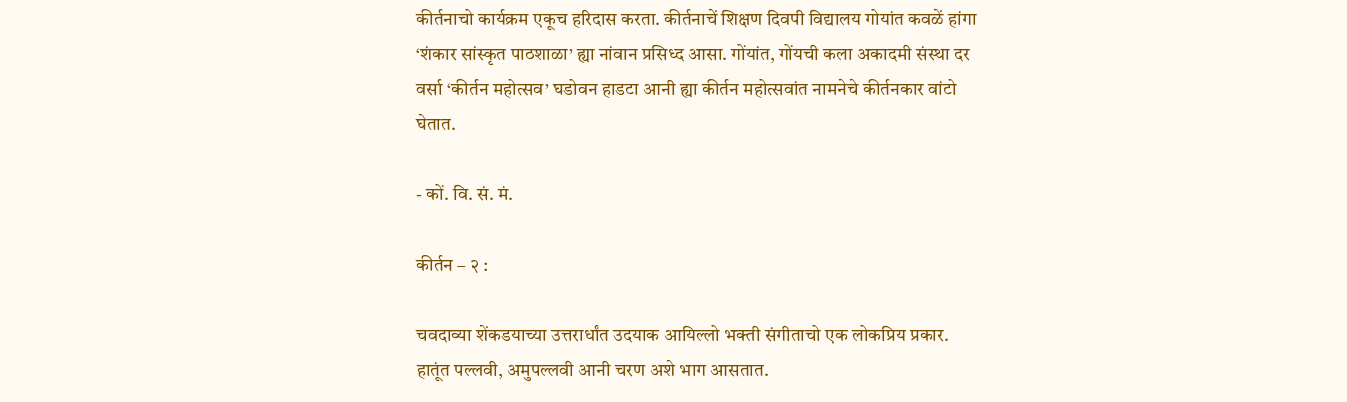कीर्तनाचो कार्यक्रम एकूच हरिदास करता. कीर्तनाचें शिक्षण दिवपी विद्यालय गोयांत कवळें हांगा ‘शंकार सांस्कृत पाठशाळा’ ह्या नांवान प्रसिध्द आसा. गोंयांत, गोंयची कला अकादमी संस्था दर वर्सा ‘कीर्तन महोत्सव’ घडोवन हाडटा आनी ह्या कीर्तन महोत्सवांत नामनेचे कीर्तनकार वांटो घेतात.

- कों. वि. सं. मं.

कीर्तन – २ :

चवदाव्या शेंकडयाच्या उत्तरार्धांत उदयाक आयिल्लो भक्ती संगीताचो एक लोकप्रिय प्रकार. हातूंत पल्लवी, अमुपल्लवी आनी चरण अशे भाग आसतात.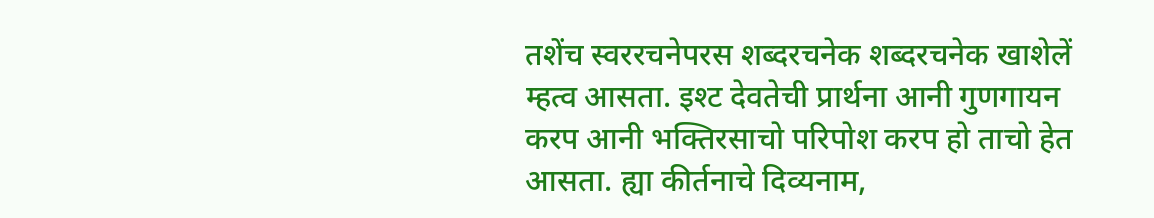तशेंच स्वररचनेपरस शब्दरचनेक शब्दरचनेक खाशेलें म्हत्व आसता. इश्ट देवतेची प्रार्थना आनी गुणगायन करप आनी भक्तिरसाचो परिपोश करप हो ताचो हेत आसता. ह्या कीर्तनाचे दिव्यनाम,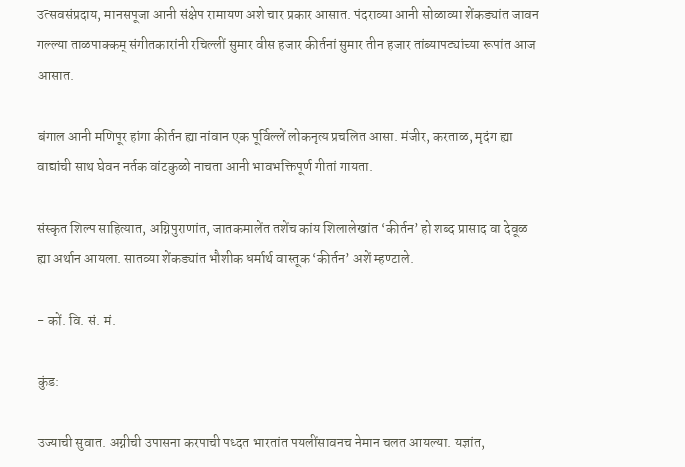उत्सवसंप्रदाय, मानसपूजा आनी संक्षेप रामायण अशे चार प्रकार आसात. पंदराव्या आनी सोळाव्या शेंकड्यांत जावन गल्ल्या ताळपाक्कम्‌ संगीतकारांनी रचिल्लीं सुमार वीस हजार कीर्तनां सुमार तीन हजार तांब्यापट्यांच्या रूपांत आज आसात.

बंगाल आनी मणिपूर हांगा कीर्तन ह्या नांवान एक पूर्विल्लें लोकनृत्य प्रचलित आसा. मंजीर, करताळ, मृदंग ह्या वाद्यांची साथ घेवन नर्तक वांटकुळो नाचता आनी भावभक्तिपूर्ण गीतां गायता.

संस्कृत शिल्प साहित्यात, अग्निपुराणांत, जातकमालेंत तशेंच कांय शिलालेखांत ‘कीर्तन’ हो शब्द प्रासाद वा देवूळ ह्या अर्थान आयला. सातव्या शेंकड्यांत भौशीक धर्मार्थ वास्तूक ‘कीर्तन’ अशें म्हण्टाले.

- कों. वि. सं. मं.

कुंड:

उज्याची सुवात. अग्नीची उपासना करपाची पध्दत भारतांत पयलींसावनच नेमान चलत आयल्या. यज्ञांत,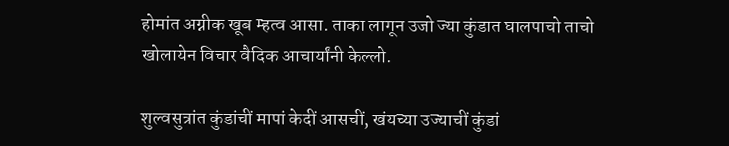होमांत अग्नीक खूब म्हत्व आसा. ताका लागून उजो ज्या कुंडात घालपाचो ताचो खोलायेन विचार वैदिक आचार्यांनी केल्लो.

शुल्वसुत्रांत कुंडांचीं मापां केदीं आसचीं, खंयच्या उज्याचीं कुंडां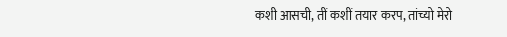कशी आसची, तीं कशीं तयार करप, तांच्यो मेरो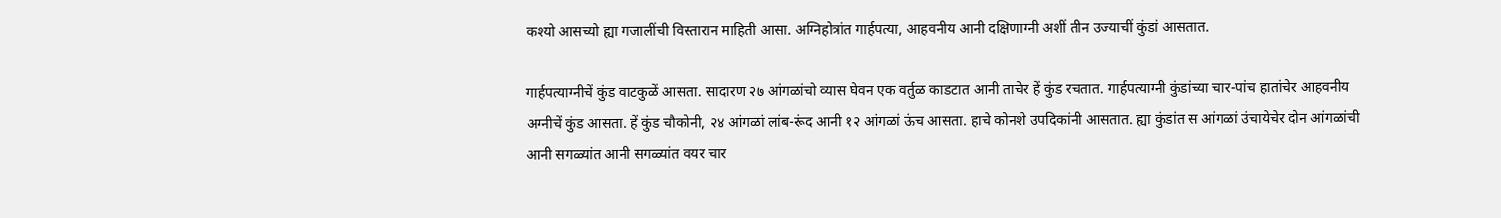कश्यो आसच्यो ह्या गजालींची विस्तारान माहिती आसा. अग्निहोत्रांत गार्हपत्या, आहवनीय आनी दक्षिणाग्नी अशीं तीन उज्याचीं कुंडां आसतात.

गार्हपत्याग्नीचें कुंड वाटकुळें आसता. सादारण २७ आंगळांचो व्यास घेवन एक वर्तुळ काडटात आनी ताचेर हें कुंड रचतात. गार्हपत्याग्नी कुंडांच्या चार-पांच हातांचेर आहवनीय अग्नीचें कुंड आसता. हें कुंड चौकोनी, २४ आंगळां लांब-रूंद आनी १२ आंगळां ऊंच आसता. हाचे कोनशे उपदिकांनी आसतात. ह्या कुंडांत स आंगळां उंचायेचेर दोन आंगळांची आनी सगळ्यांत आनी सगळ्यांत वयर चार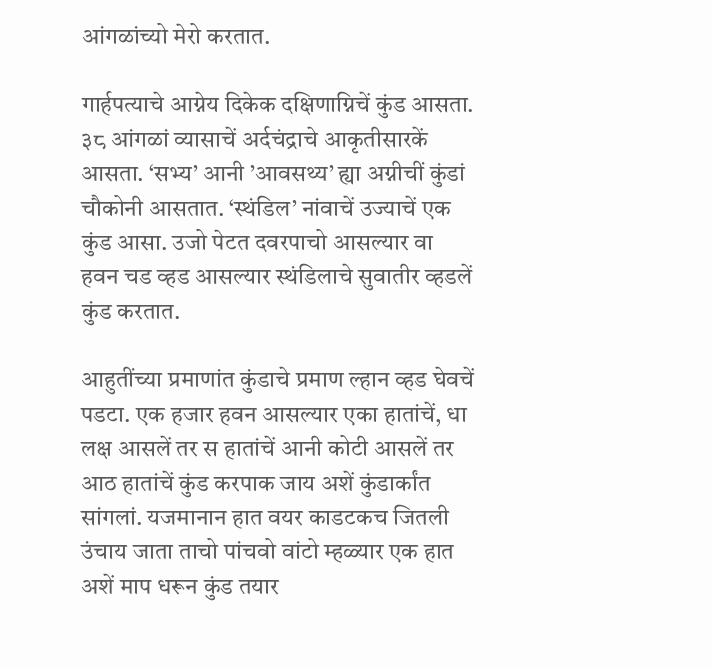आंगळांच्यो मेरो करतात.

गार्हपत्याचे आग्नेय दिकेक दक्षिणाग्निचें कुंड आसता. ३८ आंगळां व्यासाचें अर्दचंद्राचे आकृतीसारकें आसता. ‘सभ्य’ आनी ’आवसथ्य’ ह्या अग्नीचीं कुंडां चौकोनी आसतात. ‘स्थंडिल’ नांवाचें उज्याचें एक कुंड आसा. उजो पेटत दवरपाचो आसल्यार वा हवन चड व्हड आसल्यार स्थंडिलाचे सुवातीर व्हडलें कुंड करतात.

आहुतींच्या प्रमाणांत कुंडाचे प्रमाण ल्हान व्हड घेवचें पडटा. एक हजार हवन आसल्यार एका हातांचें, धा लक्ष आसलें तर स हातांचें आनी कोटी आसलें तर आठ हातांचें कुंड करपाक जाय अशें कुंडार्कांत सांगलां. यजमानान हात वयर काडटकच जितली उंचाय जाता ताचो पांचवो वांटो म्हळ्यार एक हात अशें माप धरून कुंड तयार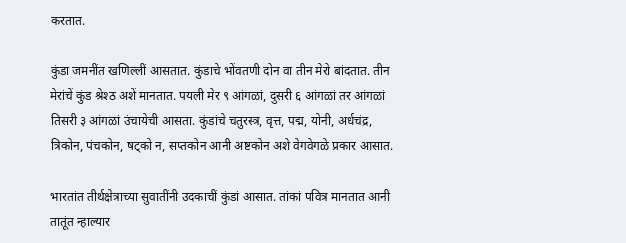करतात.

कुंडा जमनींत खणिल्लीं आसतात. कुंडाचे भोंवतणी दोन वा तीन मेरो बांदतात. तीन मेरांचें कुंड श्रेश्ठ अशें मानतात. पयली मेर ९ आंगळां, दुसरी ६ आंगळां तर आंगळां तिसरी ३ आंगळां उंचायेची आसता. कुंडांचे चतुरस्त्र, वृत्त, पद्म, योनी, अर्धचंद्र, त्रिकोन, पंचकोन, षट्को न, सप्तकोन आनी अष्टकोन अशे वेगवेगळे प्रकार आसात.

भारतांत तीर्थक्षेत्राच्या सुवातींनी उदकाचीं कुंडां आसात. तांकां पवित्र मानतात आनी तातूंत न्हाल्यार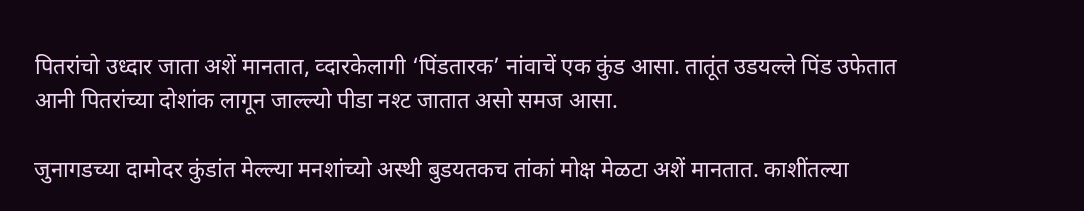पितरांचो उध्दार जाता अशें मानतात, व्दारकेलागी ‘पिंडतारक’ नांवाचें एक कुंड आसा. तातूंत उडयल्ले पिंड उफेतात आनी पितरांच्या दोशांक लागून जाल्ल्यो पीडा नश्ट जातात असो समज आसा.

जुनागडच्या दामोदर कुंडांत मेल्ल्या मनशांच्यो अस्थी बुडयतकच तांकां मोक्ष मेळटा अशें मानतात. काशींतल्या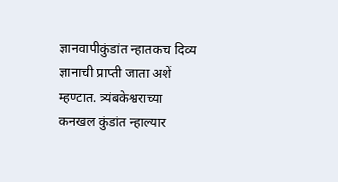ज्ञानवापीकुंडांत न्हातकच दिव्य ज्ञानाची प्राप्ती जाता अशें म्हण्टात. त्र्यंबकेश्वराच्या कनखल कुंडांत न्हाल्यार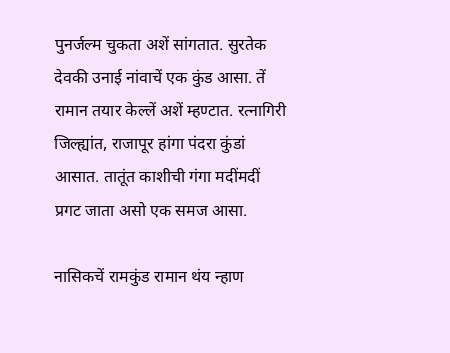पुनर्जल्म चुकता अशें सांगतात. सुरतेक देवकी उनाई नांवाचें एक कुंड आसा. तें रामान तयार केल्लें अशें म्हण्टात. रत्नागिरी जिल्ह्यांत, राजापूर हांगा पंदरा कुंडां आसात. तातूंत काशीची गंगा मदींमदीं प्रगट जाता असो एक समज आसा.

नासिकचें रामकुंड रामान थंय न्हाण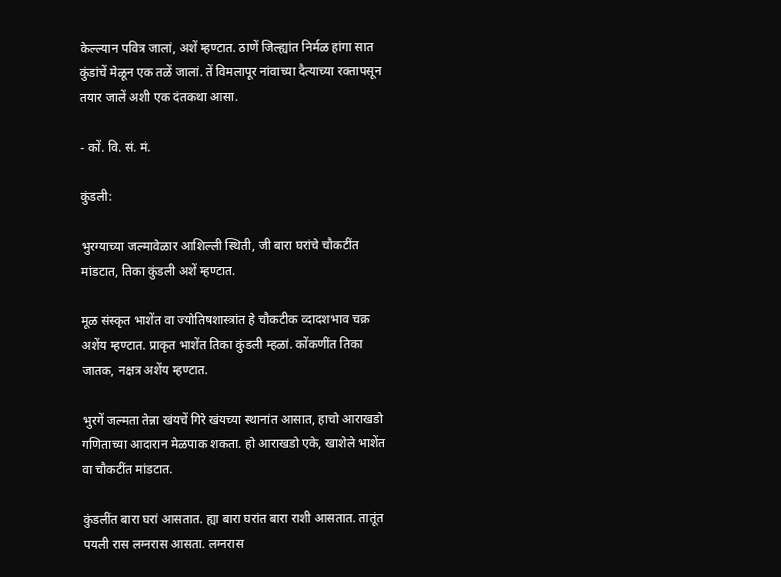केल्ल्यान पवित्र जालां, अशें म्हण्टात. ठाणें जिल्ह्यांत निर्मळ हांगा सात कुंडांचें मेळून एक तळें जालां. तें विमलापूर नांवाच्या दैत्याच्या रक्तापसून तयार जालें अशी एक दंतकथा आसा.

- कों. वि. सं. मं.

कुंडली:

भुरग्याच्या जल्मावेळार आशिल्ली स्थिती, जी बारा घरांचे चौकटींत मांडटात, तिका कुंडली अशें म्हण्टात.

मूळ संस्कृत भाशेंत वा ज्योतिषशास्त्रांत हे चौकटीक व्दादशभाव चक्र अशेंय म्हण्टात. प्राकृत भाशेंत तिका कुंडली म्हळां. कोंकणींत तिका जातक, नक्षत्र अशेंय म्हण्टात.

भुरगें जल्मता तेन्ना खंयचें गिरे खंयच्या स्थानांत आसात, हाचो आराखडो गणिताच्या आदारान मेळपाक शकता. हो आराखडो एके, खाशेले भाशेंत वा चौकटींत मांडटात.

कुंडलींत बारा घरां आसतात. ह्या बारा घरांत बारा राशी आसतात. तातूंत पयली रास लग्नरास आसता. लग्नरास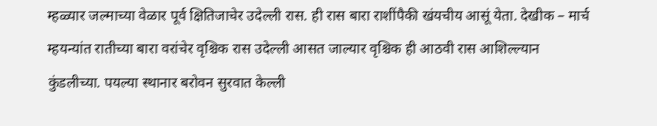म्हळ्यार जल्माच्या वेळार पूर्व क्षितिजाचेर उदेल्ली रास. ही रास बारा राशींपैकी खंयचीय आसूं येता. देखीक – मार्च म्हयन्यांत रातीच्या बारा वरांचेर वृश्चिक रास उदेल्ली आसत जाल्यार वृश्चिक ही आठवी रास आशिल्ल्यान कुंडलीच्या. पयल्या स्थानार बरोवन सुरवात केल्ली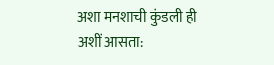अशा मनशाची कुंडली ही अशीं आसता: